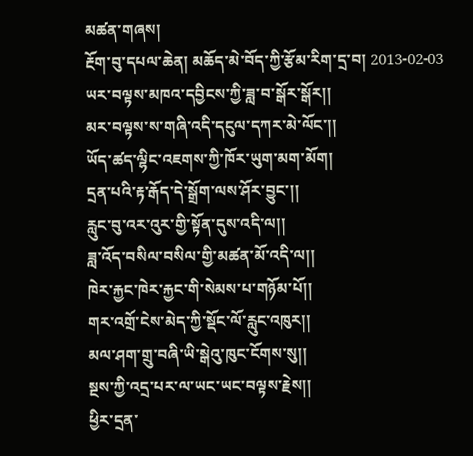མཚན་གཞས།
རྔོག་བུ་དཔལ་ཆེན། མཆོད་མེ་བོད་ཀྱི་རྩོམ་རིག་དྲ་བ། 2013-02-03
ཡར་བལྟས་མཁའ་དབྱིངས་ཀྱི་ཟླ་བ་སྒོར་སྒོར།།
མར་བལྟས་ས་གཞི་འདི་དངུལ་དཀར་མེ་ལོང་།།
ཡོད་ཚད་ལྷིང་འཇགས་ཀྱི་ཁོར་ཡུག་མག་མོག།
དྲན་པའི་རྟ་རྒོད་དེ་སྒྲོག་ལས་ཤོར་བྱུང་།།
རླུང་བུ་འར་འུར་གྱི་སྟོན་དུས་འདི་ལ།།
ཟླ་འོད་བསིལ་བསིལ་གྱི་མཚན་མོ་འདི་ལ།།
ཁེར་རྐྱང་ཁེར་རྐྱང་གི་སེམས་པ་གཉོམ་པོ།།
གར་འགྲོ་ངེས་མེད་ཀྱི་སྡོང་ལོ་རླུང་འཁུར།།
མལ་ཤག་གྲུ་བཞི་ཡི་སྒེའུ་ཁུང་ངོགས་སུ།།
སྔས་ཀྱི་འདྲ་པར་ལ་ཡང་ཡང་བལྟས་རྗེས།།
ཕྱིར་དྲན་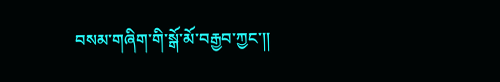བསམ་གཞིག་གི་སྒོ་མོ་བརྒྱབ་ཀྱང་།།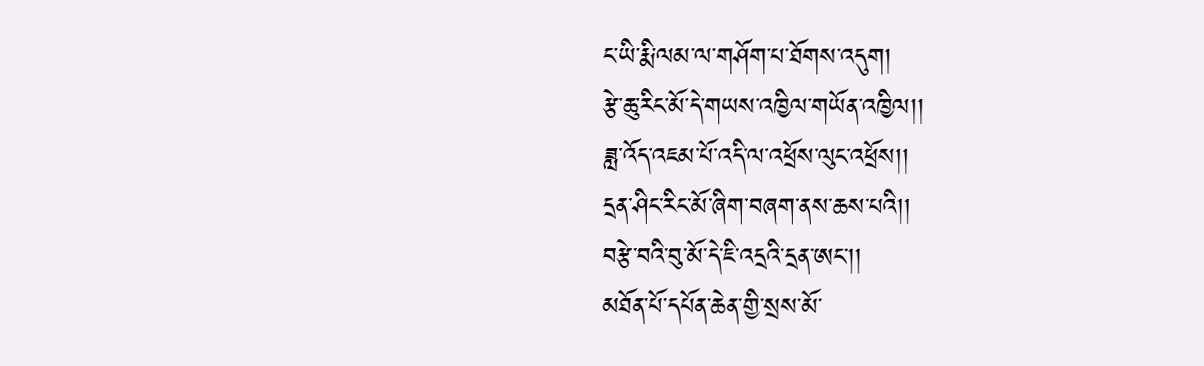ང་ཡི་རྨི་ལམ་ལ་གཤོག་པ་ཐོགས་འདུག།
རྩེ་ཆུ་རིང་མོ་དེ་གཡས་འཁྱིལ་གཡོན་འཁྱིལ།།
ཟླ་འོད་འཇམ་པོ་འདི་ལ་འཕྲོས་ལུང་འཕྲོས།།
དྲན་ཤིང་རིང་མོ་ཞིག་བཞག་ནས་ཆས་པའི།།
བརྩེ་བའི་བུ་མོ་དེ་ཇི་འདྲའི་དྲན་ཨང་།།
མཐོན་པོ་དཔོན་ཆེན་གྱི་སྲས་མོ་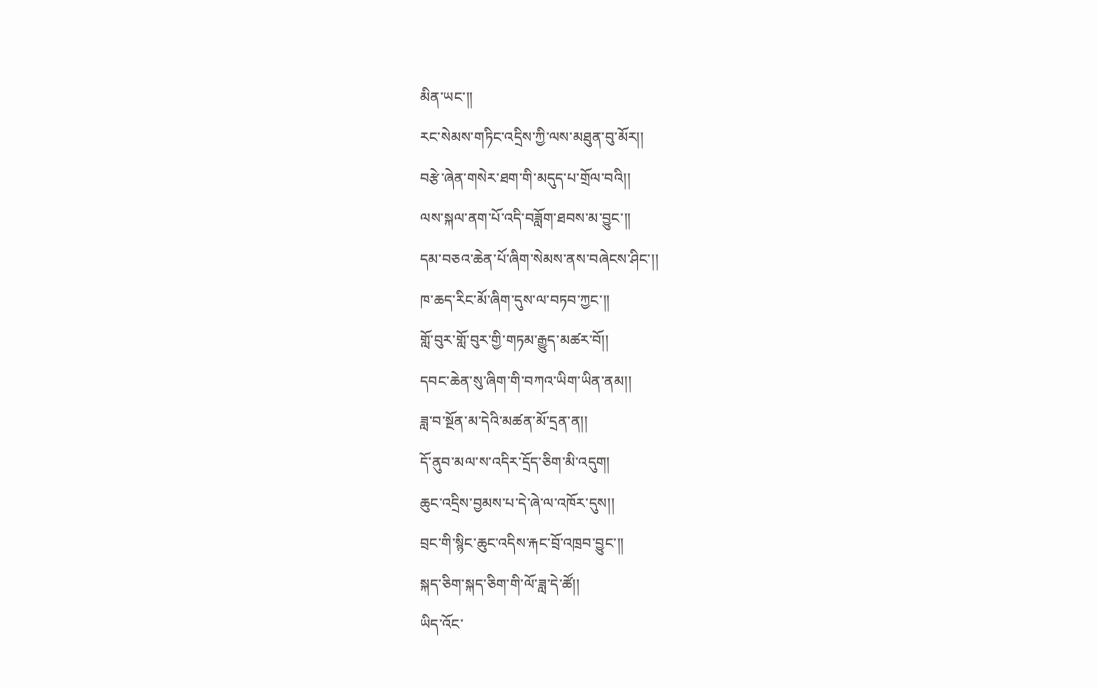མིན་ཡང་།།
རང་སེམས་གཏིང་འདྲིས་ཀྱི་ལས་མཐུན་བུ་མོར།།
བརྩེ་ཞེན་གསེར་ཐག་གི་མདུད་པ་གྲོལ་བའི།།
ལས་སྐལ་ནག་པོ་འདི་བཟློག་ཐབས་མ་བྱུང་།།
དམ་བཅའ་ཆེན་པོ་ཞིག་སེམས་ནས་བཞེངས་ཤིང་།།
ཁ་ཆད་རིང་མོ་ཞིག་དུས་ལ་བཏབ་ཀྱང་།།
གློ་བུར་གློ་བུར་གྱི་གཏམ་རྒྱུད་མཚར་བོ།།
དབང་ཆེན་སུ་ཞིག་གི་བཀའ་ཡིག་ཡིན་ནམ།།
ཟླ་བ་སྔོན་མ་དེའི་མཚན་མོ་དྲན་ན།།
དོ་ནུབ་མལ་ས་འདིར་དྲོད་ཅིག་མི་འདུག།
ཆུང་འདྲིས་བྱམས་པ་དེ་ཞེ་ལ་འཁོར་དུས།།
བྲང་གི་སྙིང་ཆུང་འདིས་རྐང་བྲོ་འཁྲབ་བྱུང་།།
སྐད་ཅིག་སྐད་ཅིག་གི་ལོ་ཟླ་དེ་ཚོ།།
ཡིད་འོང་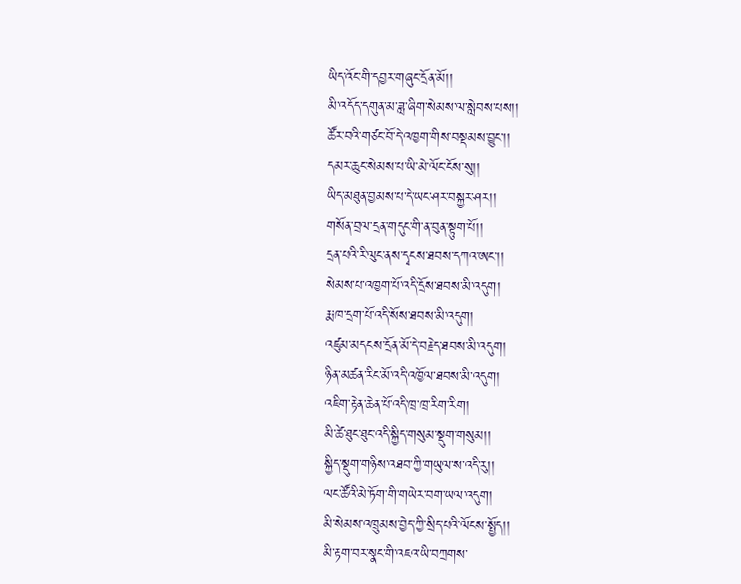ཡིད་འོང་གི་དབྱར་གཞུང་དྲོན་མོ།།
མི་འདོད་དགུན་མ་ཟླ་ཞིག་སེམས་ལ་སླེབས་པས།།
ཚོར་བའི་གཙང་བོ་དེ་འཁྱག་གིས་བསྡམས་བྱུང་།།
དམར་ཆུང་སེམས་པ་ཡི་མེ་ལོང་ངོས་སུ།།
ཡིད་མཐུན་བྱམས་པ་དེ་ཡང་ཤར་བསྐྱར་ཤར།།
གསོན་བྲལ་དྲན་གདུང་གི་ན་བུན་སྟུག་པོ།།
དྲན་པའི་རི་ལུང་ནས་དྭངས་ཐབས་དཀའ་ཨང་།།
སེམས་པ་འཁྱག་པོ་འདི་དྲོས་ཐབས་མི་འདུག།
རྨ་ཁ་དྲག་པོ་འདི་སོས་ཐབས་མི་འདུག།
འཛུམ་མདངས་དྲོན་མོ་དེ་བརྗེད་ཐབས་མི་འདུག།
ཉིན་མཚན་རིང་མོ་འདི་འཁྱོལ་ཐབས་མི་འདུག།
འཇིག་རྟེན་ཆེན་པོ་འདི་ཁྲ་ཁྲ་རིག་རིག།
མི་ཚེ་ཐུང་ཐུང་འདི་སྐྱིད་གསུམ་སྡུག་གསུམ།།
སྐྱིད་སྡུག་གཉིས་འཐབ་ཀྱི་གཡུལ་ས་འདི་རུ།།
ལང་ཚོའི་མེ་ཏོག་གི་གཡེར་བག་ཡལ་འདུག།
མི་སེམས་འཁྲུམས་བྱེད་ཀྱི་སྲིད་པའི་ལོངས་སྤྱོད།།
མི་རྟག་བར་སྣང་གི་འཇའ་ཡི་བཀྲགས་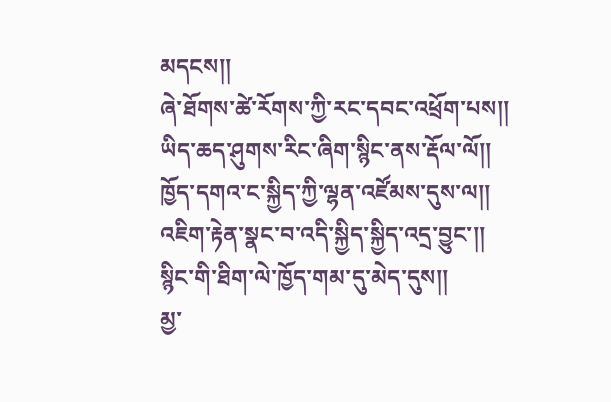མདངས།།
ཞེ་ཐོགས་ཚེ་རོགས་ཀྱི་རང་དབང་འཕྲོག་པས།།
ཡིད་ཆད་ཤུགས་རིང་ཞིག་སྙིང་ནས་རྡོལ་ལོ།།
ཁྱོད་དགའ་ང་སྐྱིད་ཀྱི་ལྷན་འཛོམས་དུས་ལ།།
འཇིག་རྟེན་སྣང་བ་འདི་སྐྱིད་སྐྱིད་འདྲ་བྱུང་།།
སྙིང་གི་ཐིག་ལེ་ཁྱོད་གམ་དུ་མེད་དུས།།
མྱ་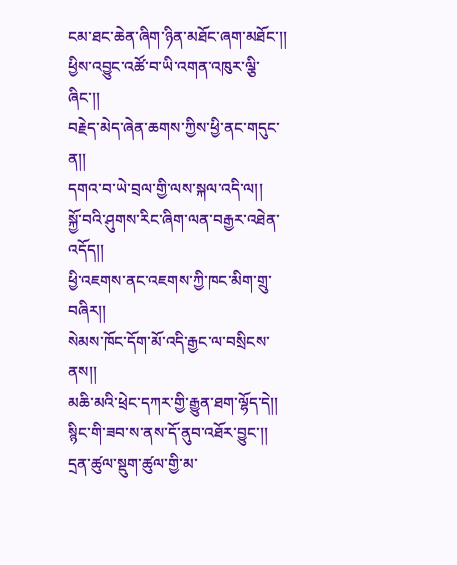ངམ་ཐང་ཆེན་ཞིག་ཉིན་མཐོང་ཞག་མཐོང་།།
ཕྱིས་འབྱུང་འཚོ་བ་ཡི་འགན་འཁུར་ལྕི་ཞིང་།།
བརྗེད་མེད་ཞེན་ཆགས་ཀྱིས་ཕྱི་ནང་གདུང་ན།།
དགའ་བ་ཡེ་བྲལ་གྱི་ལས་སྐལ་འདི་ལ།།
སྐྱོ་བའི་ཤུགས་རིང་ཞིག་ལན་བརྒྱར་འཐེན་འདོད།།
ཕྱི་འཇགས་ནང་འཇགས་ཀྱི་ཁང་མིག་གྲུ་བཞིར།།
སེམས་ཁོང་དོག་མོ་འདི་རྒྱང་ལ་བསྲིངས་ནས།།
མཆི་མའི་ཕྲེང་དཀར་གྱི་རྒྱུན་ཐག་ལྷོད་དེ།།
སྙིང་གི་ཟབ་ས་ནས་དོ་ནུབ་འཐོར་བྱུང་།།
དྲན་ཚུལ་སྡུག་ཚུལ་གྱི་མ་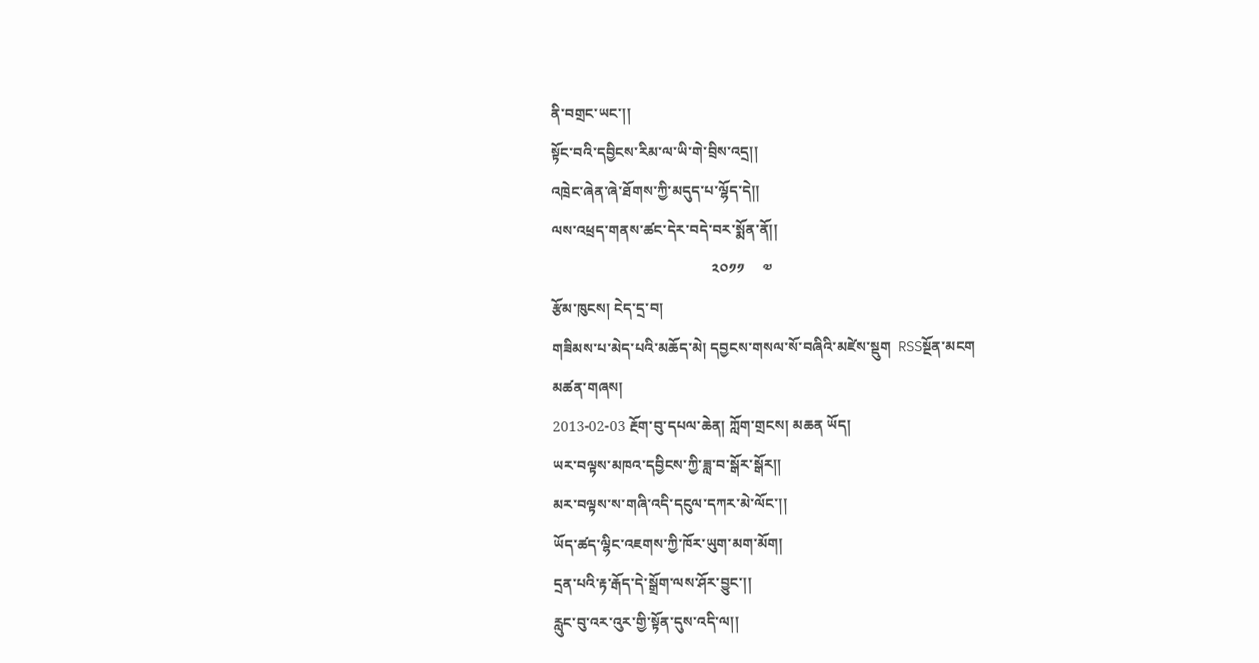ནི་བགྲང་ཡང་།།
སྟོང་བའི་དབྱིངས་རིམ་ལ་ཡི་གེ་བྲིས་འདྲ།།
འཁྲེང་ཞེན་ཞེ་ཐོགས་ཀྱི་མདུད་པ་ལྷོད་དེ།།
ལས་འཕྲད་གནས་ཚང་དེར་བདེ་བར་སྨོན་ནོ།།
                                            ༢༠༡༡     ༧
རྩོམ་ཁུངས། ངེད་དྲ་བ།
གཟིམས་པ་མེད་པའི་མཆོད་མེ། དབྱངས་གསལ་སོ་བཞིའི་མཛེས་སྡུག  RSSསྔོན་མངག
མཚན་གཞས།
2013-02-03 རྔོག་བུ་དཔལ་ཆེན། ཀློག་གྲངས། མཆན ཡོད།
ཡར་བལྟས་མཁའ་དབྱིངས་ཀྱི་ཟླ་བ་སྒོར་སྒོར།།
མར་བལྟས་ས་གཞི་འདི་དངུལ་དཀར་མེ་ལོང་།།
ཡོད་ཚད་ལྷིང་འཇགས་ཀྱི་ཁོར་ཡུག་མག་མོག།
དྲན་པའི་རྟ་རྒོད་དེ་སྒྲོག་ལས་ཤོར་བྱུང་།།
རླུང་བུ་འར་འུར་གྱི་སྟོན་དུས་འདི་ལ།།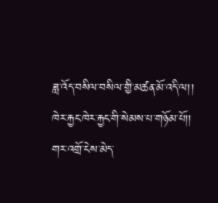ཟླ་འོད་བསིལ་བསིལ་གྱི་མཚན་མོ་འདི་ལ།།
ཁེར་རྐྱང་ཁེར་རྐྱང་གི་སེམས་པ་གཉོམ་པོ།།
གར་འགྲོ་ངེས་མེད་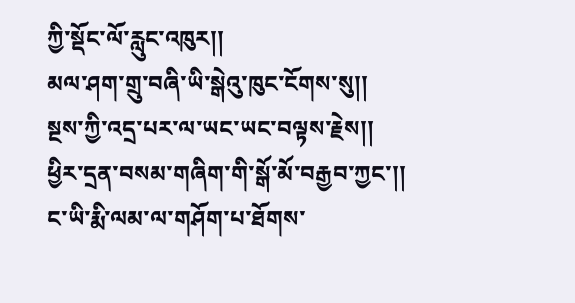ཀྱི་སྡོང་ལོ་རླུང་འཁུར།།
མལ་ཤག་གྲུ་བཞི་ཡི་སྒེའུ་ཁུང་ངོགས་སུ།།
སྔས་ཀྱི་འདྲ་པར་ལ་ཡང་ཡང་བལྟས་རྗེས།།
ཕྱིར་དྲན་བསམ་གཞིག་གི་སྒོ་མོ་བརྒྱབ་ཀྱང་།།
ང་ཡི་རྨི་ལམ་ལ་གཤོག་པ་ཐོགས་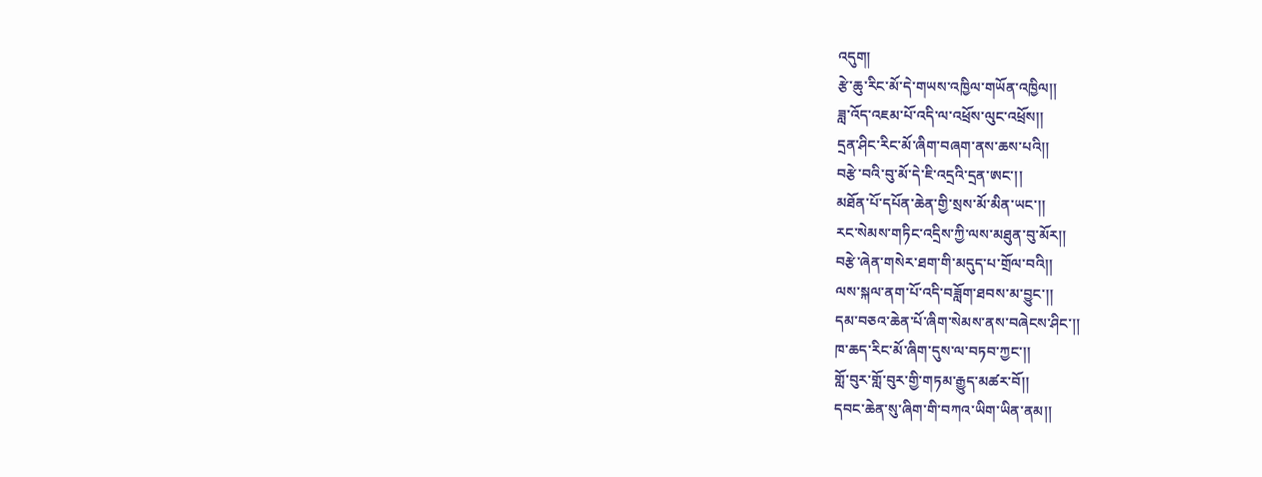འདུག།
རྩེ་ཆུ་རིང་མོ་དེ་གཡས་འཁྱིལ་གཡོན་འཁྱིལ།།
ཟླ་འོད་འཇམ་པོ་འདི་ལ་འཕྲོས་ལུང་འཕྲོས།།
དྲན་ཤིང་རིང་མོ་ཞིག་བཞག་ནས་ཆས་པའི།།
བརྩེ་བའི་བུ་མོ་དེ་ཇི་འདྲའི་དྲན་ཨང་།།
མཐོན་པོ་དཔོན་ཆེན་གྱི་སྲས་མོ་མིན་ཡང་།།
རང་སེམས་གཏིང་འདྲིས་ཀྱི་ལས་མཐུན་བུ་མོར།།
བརྩེ་ཞེན་གསེར་ཐག་གི་མདུད་པ་གྲོལ་བའི།།
ལས་སྐལ་ནག་པོ་འདི་བཟློག་ཐབས་མ་བྱུང་།།
དམ་བཅའ་ཆེན་པོ་ཞིག་སེམས་ནས་བཞེངས་ཤིང་།།
ཁ་ཆད་རིང་མོ་ཞིག་དུས་ལ་བཏབ་ཀྱང་།།
གློ་བུར་གློ་བུར་གྱི་གཏམ་རྒྱུད་མཚར་བོ།།
དབང་ཆེན་སུ་ཞིག་གི་བཀའ་ཡིག་ཡིན་ནམ།།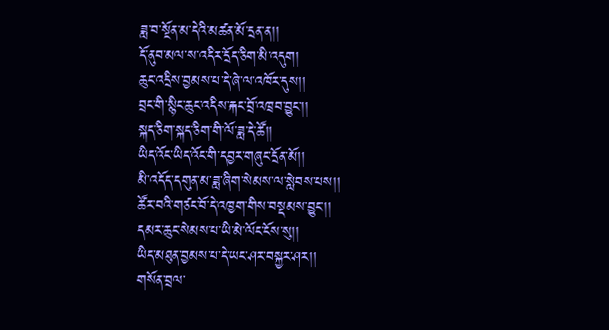ཟླ་བ་སྔོན་མ་དེའི་མཚན་མོ་དྲན་ན།།
དོ་ནུབ་མལ་ས་འདིར་དྲོད་ཅིག་མི་འདུག།
ཆུང་འདྲིས་བྱམས་པ་དེ་ཞེ་ལ་འཁོར་དུས།།
བྲང་གི་སྙིང་ཆུང་འདིས་རྐང་བྲོ་འཁྲབ་བྱུང་།།
སྐད་ཅིག་སྐད་ཅིག་གི་ལོ་ཟླ་དེ་ཚོ།།
ཡིད་འོང་ཡིད་འོང་གི་དབྱར་གཞུང་དྲོན་མོ།།
མི་འདོད་དགུན་མ་ཟླ་ཞིག་སེམས་ལ་སླེབས་པས།།
ཚོར་བའི་གཙང་བོ་དེ་འཁྱག་གིས་བསྡམས་བྱུང་།།
དམར་ཆུང་སེམས་པ་ཡི་མེ་ལོང་ངོས་སུ།།
ཡིད་མཐུན་བྱམས་པ་དེ་ཡང་ཤར་བསྐྱར་ཤར།།
གསོན་བྲལ་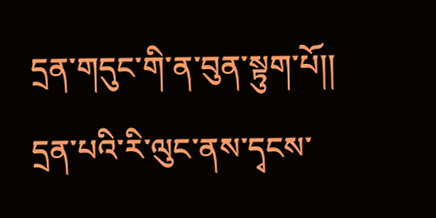དྲན་གདུང་གི་ན་བུན་སྟུག་པོ།།
དྲན་པའི་རི་ལུང་ནས་དྭངས་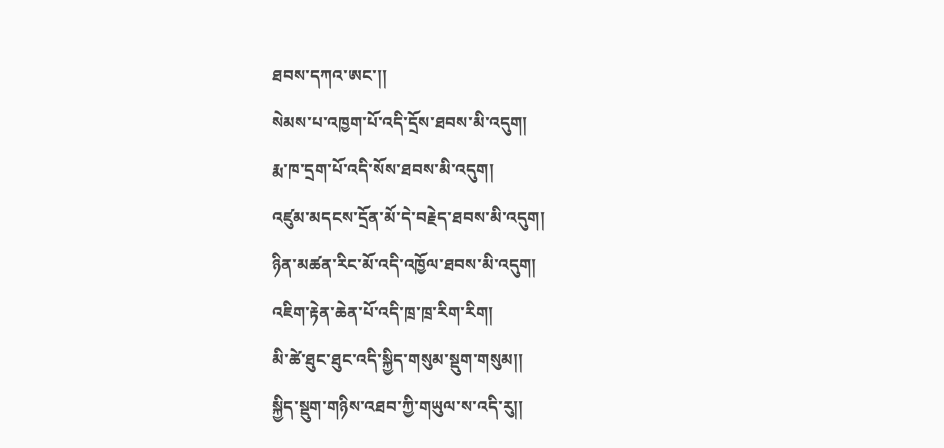ཐབས་དཀའ་ཨང་།།
སེམས་པ་འཁྱག་པོ་འདི་དྲོས་ཐབས་མི་འདུག།
རྨ་ཁ་དྲག་པོ་འདི་སོས་ཐབས་མི་འདུག།
འཛུམ་མདངས་དྲོན་མོ་དེ་བརྗེད་ཐབས་མི་འདུག།
ཉིན་མཚན་རིང་མོ་འདི་འཁྱོལ་ཐབས་མི་འདུག།
འཇིག་རྟེན་ཆེན་པོ་འདི་ཁྲ་ཁྲ་རིག་རིག།
མི་ཚེ་ཐུང་ཐུང་འདི་སྐྱིད་གསུམ་སྡུག་གསུམ།།
སྐྱིད་སྡུག་གཉིས་འཐབ་ཀྱི་གཡུལ་ས་འདི་རུ།།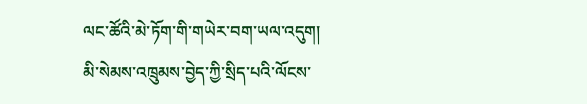ལང་ཚོའི་མེ་ཏོག་གི་གཡེར་བག་ཡལ་འདུག།
མི་སེམས་འཁྲུམས་བྱེད་ཀྱི་སྲིད་པའི་ལོངས་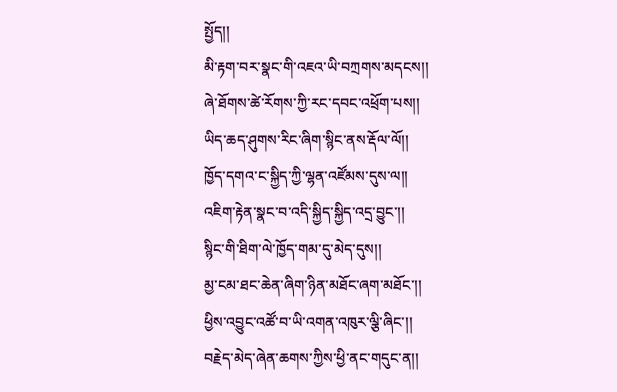སྤྱོད།།
མི་རྟག་བར་སྣང་གི་འཇའ་ཡི་བཀྲགས་མདངས།།
ཞེ་ཐོགས་ཚེ་རོགས་ཀྱི་རང་དབང་འཕྲོག་པས།།
ཡིད་ཆད་ཤུགས་རིང་ཞིག་སྙིང་ནས་རྡོལ་ལོ།།
ཁྱོད་དགའ་ང་སྐྱིད་ཀྱི་ལྷན་འཛོམས་དུས་ལ།།
འཇིག་རྟེན་སྣང་བ་འདི་སྐྱིད་སྐྱིད་འདྲ་བྱུང་།།
སྙིང་གི་ཐིག་ལེ་ཁྱོད་གམ་དུ་མེད་དུས།།
མྱ་ངམ་ཐང་ཆེན་ཞིག་ཉིན་མཐོང་ཞག་མཐོང་།།
ཕྱིས་འབྱུང་འཚོ་བ་ཡི་འགན་འཁུར་ལྕི་ཞིང་།།
བརྗེད་མེད་ཞེན་ཆགས་ཀྱིས་ཕྱི་ནང་གདུང་ན།།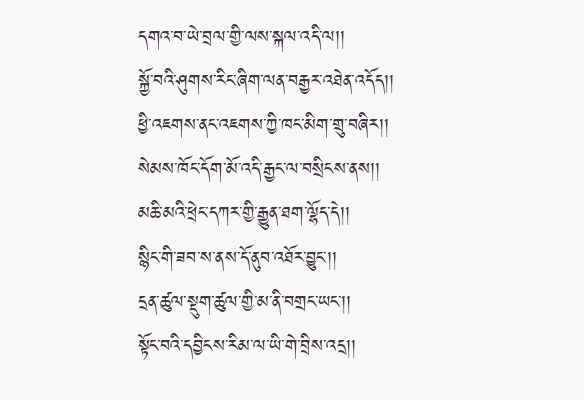དགའ་བ་ཡེ་བྲལ་གྱི་ལས་སྐལ་འདི་ལ།།
སྐྱོ་བའི་ཤུགས་རིང་ཞིག་ལན་བརྒྱར་འཐེན་འདོད།།
ཕྱི་འཇགས་ནང་འཇགས་ཀྱི་ཁང་མིག་གྲུ་བཞིར།།
སེམས་ཁོང་དོག་མོ་འདི་རྒྱང་ལ་བསྲིངས་ནས།།
མཆི་མའི་ཕྲེང་དཀར་གྱི་རྒྱུན་ཐག་ལྷོད་དེ།།
སྙིང་གི་ཟབ་ས་ནས་དོ་ནུབ་འཐོར་བྱུང་།།
དྲན་ཚུལ་སྡུག་ཚུལ་གྱི་མ་ནི་བགྲང་ཡང་།།
སྟོང་བའི་དབྱིངས་རིམ་ལ་ཡི་གེ་བྲིས་འདྲ།།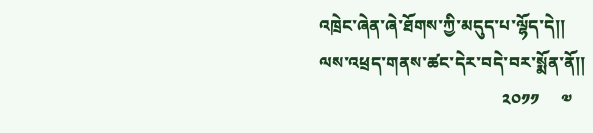འཁྲེང་ཞེན་ཞེ་ཐོགས་ཀྱི་མདུད་པ་ལྷོད་དེ།།
ལས་འཕྲད་གནས་ཚང་དེར་བདེ་བར་སྨོན་ནོ།།
                                            ༢༠༡༡     ༧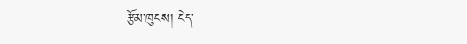རྩོམ་ཁུངས། ངེད་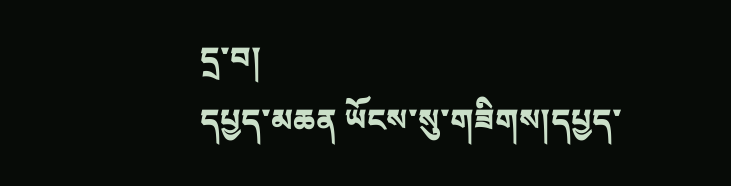དྲ་བ།
དཔྱད་མཆན ཡོངས་སུ་གཟིགས།དཔྱད་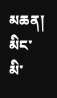མཆན།
མིང་མི་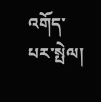འགོད་པར་སྤེལ།